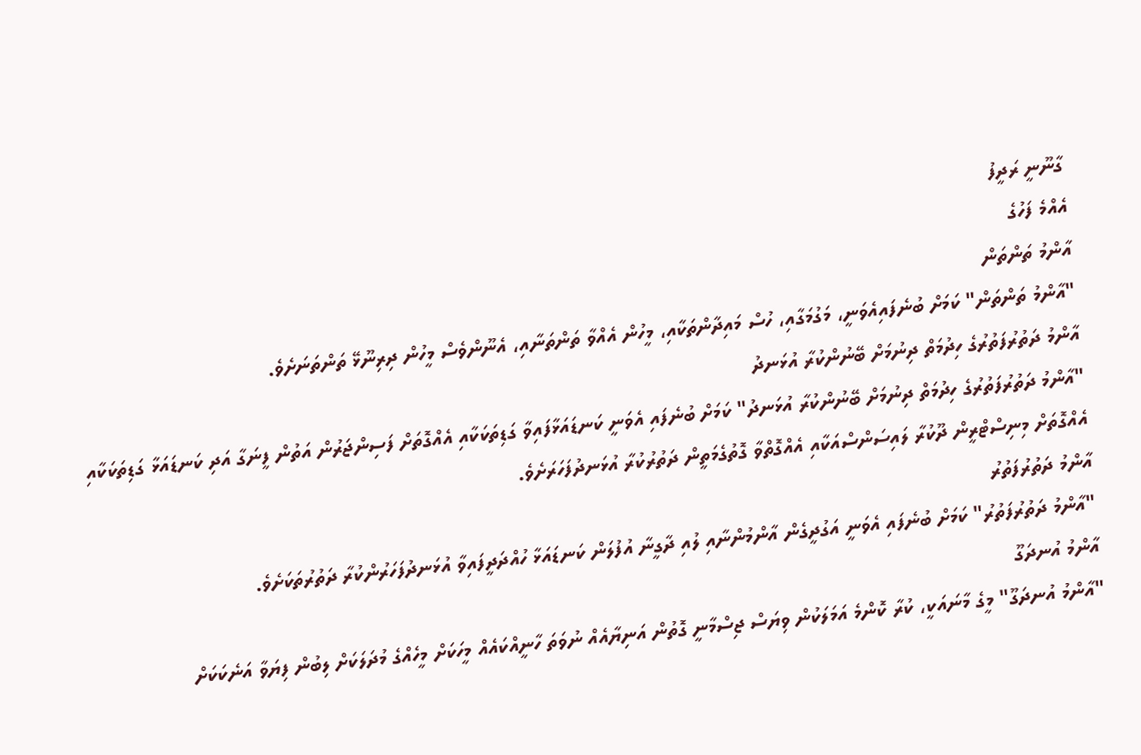ގާނޫނީ ރަދީފު
އެއްމެ ފަހުގެ
އާންމު ތަންތަން
"އާންމު ތަންތަން" ކަމަށް ބުނެފައިއެވަނީ، މަގުމަގާއި، ހުސް މައިދާންތަކާއި، މީހުން އެއްވާ ތަންތަނާއި، އެނޫންވެސް މީހުން ދިރިނޫޅޭ ތަންތަނަށެވެ.
އާންމު ދަތުރުފަތުރުގެ ހިދުމަތް ދިނުމަށް ބޭނުންކުރާ އުޅަނދު
"އާންމު ދަތުރުފަތުރުގެ ހިދުމަތް ދިނުމަށް ބޭނުންކުރާ އުޅަނދު" ކަމަށް ބުނެފައި އެވަނީ ކަނޑައަޅާފައިވާ ގަޑިތަކަކާއި އެއްގޮތަށް ފަސިންޖަރުން އަތުން ފީނަގާ އަދި ކަނޑައަޅާ ގަޑިތަކަކާއި އެއްގޮތަށް މިނިސްޓްރީން ދޫކުރާ ލައިސަންސްއަކާއި އެއްގޮތްވާ ގޮތުގެމަތީން ދަތުރުކުރާ އުޅަނދުފަހަރަށެވެ.
އާންމު ދަތުރުފަތުރު
"އާންމު ދަތުރުފަތުރު" ކަމަށް ބުނެފައި އެވަނީ އަގުދީގެން އާންމުންނާއި ލުއި ދާގީނާ އުފުލަން ކަނޑައަޅާ ހުއްދަދީފައިވާ އުޅަނދުފަހަރުންކުރާ ދަތުރުތަކަށެވެ.
އާންމު އުނދަގޫ
"އާންމު އުނދަގޫ" މީގެ މާނައަކީ، ކުރާ ކޮންމެ އަމަލަކުން ވިޔަސް ޖިސްމާނީ ގޮތުން އަނިޔާއެއް ނުވަތަ ހާނީއްކައެއް މީހަކަށް މީހެއްގެ މުދަލަކަށް ލިބުން ފިޔަވާ އަނެކަކަށް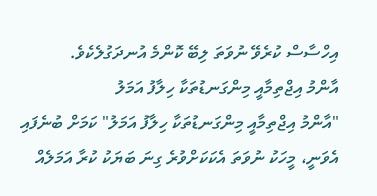އިހްސާސް ކުރެވޭ ނުވަތަ ލިބޭ ކޮންމެ އުނދަގުލެކެވެ.
އާންމު އިޖްތިމާއީ މިންގަނޑުތަކާ ހިލާފު އަމަލު
"އާންމު އިޖްތިމާއީ މިންގަނޑުތަކާ ހިލާފު އަމަލު" ކަމަށް ބުނެފައި އެވަނީ، މީހަކު ނުވަތަ އެކަކަށްވުރެ ގިނަ ބަޔަކު ކުރާ އަމަލެއް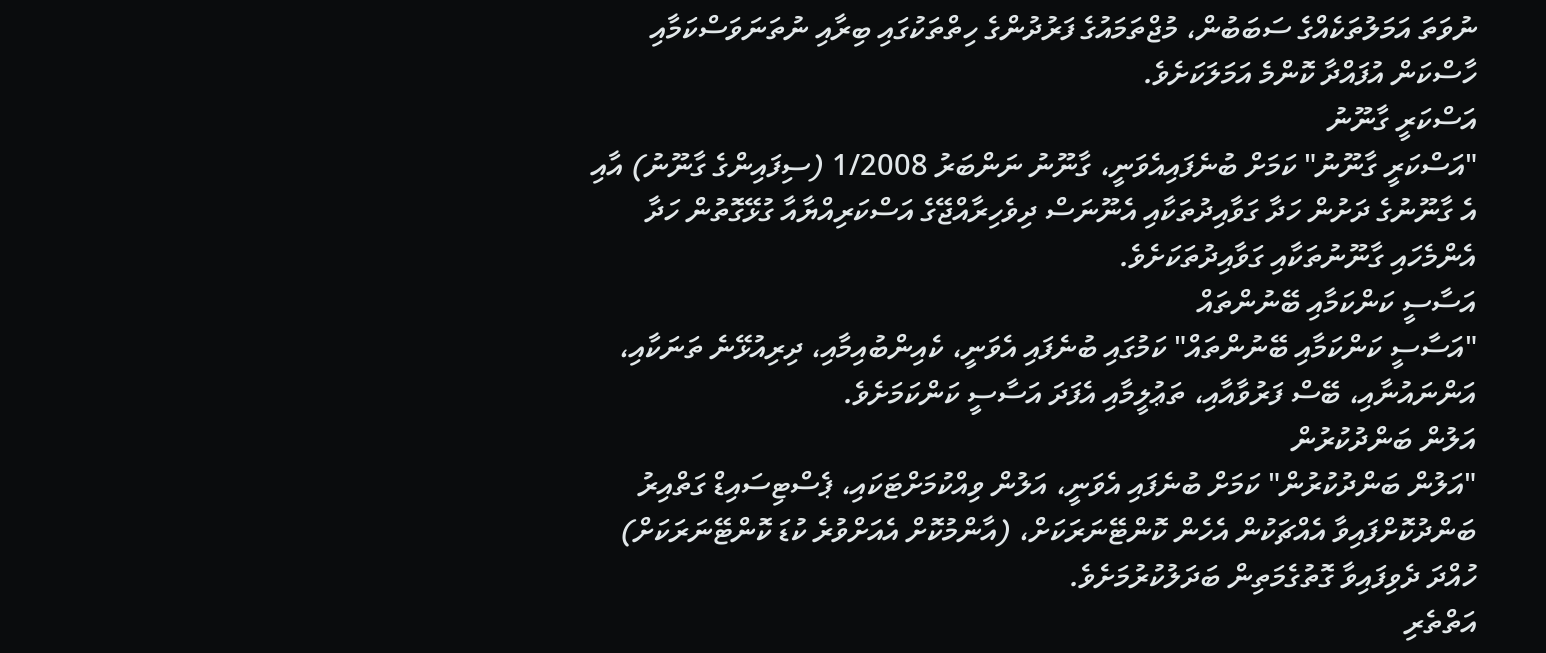ނުވަތަ އަމަލުތަކެއްގެ ސަބަބުން، މުޖްތަމައުގެ ފަރުދުންގެ ހިތްތަކުގައި ބިރާއި ނުތަނަވަސްކަމާއި ހާސްކަން އުފައްދާ ކޮންމެ އަމަލަކަށެވެ.
އަސްކަރީ ގާނޫނު
"އަސްކަރީ ގާނޫނު" ކަމަށް ބުނެފައިއެވަނީ، ގާނޫނު ނަންބަރު 1/2008 (ސިފައިންގެ ގާނޫނު) އާއި އެ ގާނޫނުގެ ދަށުން ހަދާ ގަވާއިދުތަކާއި އެނޫނަސް ދިވެހިރާއްޖޭގެ އަސްކަރިއްޔާއާ ގުޅޭގޮތުން ހަދާ އެންމެހައި ގާނޫނުތަކާއި ގަވާއިދުތަކަށެވެ.
އަސާސީ ކަންކަމާއި ބޭނުންތައް
"އަސާސީ ކަންކަމާއި ބޭނުންތައް" ކަމުގައި ބުނެފައި އެވަނީ، ކެއިންބުއިމާއި، ދިރިއުޅޭނެ ތަނަކާއި، އަންނައުނާއި، ބޭސް ފަރުވާއާއި، ތަޢުލީމާއި އެފަދަ އަސާސީ ކަންކަމަށެވެ.
އަލުން ބަންދުކުރުން
"އަލުން ބަންދުކުރުން" ކަމަށް ބުނެފައި އެވަނީ، އަލުން ވިއްކުމަށްޓަކައި، ޕެސްޓިސައިޑް ގަތްއިރު ބަންދުކޮށްފައިވާ އެއްޗަކުން އެހެން ކޮންޓޭނަރަކަށް، (އާންމުކޮށް އެއަށްވުރެ ކުޑަ ކޮންޓޭނަރަކަށް) ހުއްދަ ދެވިފައިވާ ގޮތުގެމަތިން ބަދަލުކުރުމަށެވެ.
އަތްތެރި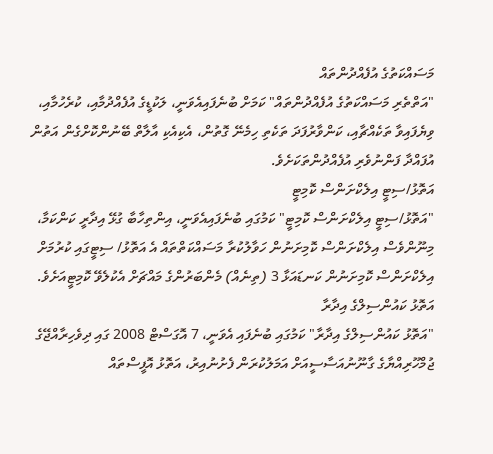މަސައްކަތުގެ އުފެއްދުންތައް
"އަތްތެރި މަސައްކަތުގެ އުފެއްދުންތައް" ކަމަށް ބުނެފައިއެވަނީ، ލަކުޑީގެ އުފެއްދުމާއި، ކުރެހުމާއި، ވިޔެފައިވާ ތަކެއްޗާއި، ކަންވާރުފަދަ ތަކެތި ހިމެނޭ ގޮތުން، އެކިއެކި އާލާތް ބޭނުންކޮށްގެން އަތުން އުފައްދާ ފަންނުވެރި އުފެއްދުންތަކަށެވެ.
އަތޮޅު/ސިޓީ އިލެކްށަންސް ކޮމިޓީ
"އަތޮޅު/ސިޓީ އިލެކްށަންސް ކޮމިޓީ" ކަމުގައި ބުނެފައިއެވަނީ، އިންތިހާބާ ގުޅޭ އިދާރީ ކަންކަމާ، މިނޫންވެސް އިލެކްށަންސް ކޮމިށަނުން ހަވާލުކުރާ މަސައްކަތްތައް އެ އަތޮޅު/ ސިޓީގައި ކުރުމަށް އިލެކްށަންސް ކޮމިށަނުން ކަނޑައަޅާ 3 (ތިނެއް) މެންބަރުންގެ މައްޗަށް އެކުލެވޭ ކޮމިޓީއަށެވެ.
އަތޮޅު ކައުންސިލްގެ އިދާރާ
"އަތޮޅު ކައުންސިލްގެ އިދާރާ" ކަމުގައި ބުނެފައި އެވަނީ، 7 އޮގަސްޓް 2008 ގައި ދިވެހިރާއްޖޭގެ ޖުމްހޫރިއްޔާގެ ގާނޫނުއަސާސީއަށް އަމަލުކުރަން ފެށުނުއިރު، އަތޮޅު އޮފީސްތައް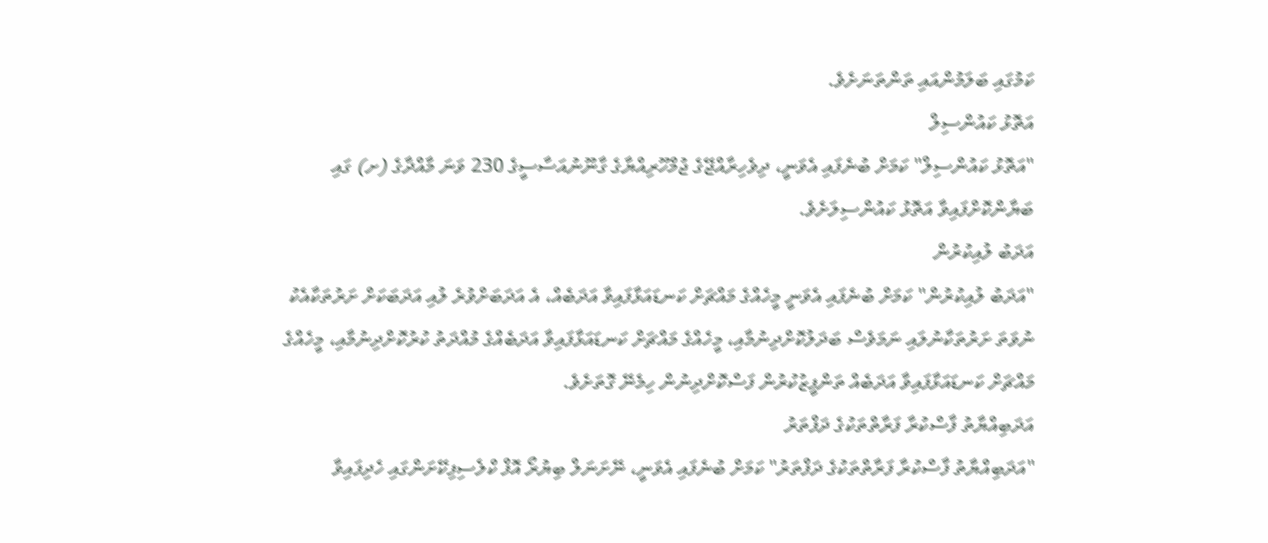ކަމުގައި ބަލަމުންއައި ތަންތަނަށެވެ.
އަތޮޅު ކައުންސިލް
"އަތޮޅު ކައުންސިލް" ކަމަށް ބުނެފައި އެވަނީ، ދިވެހިރާއްޖޭގެ ޖުމްހޫރިއްޔާގެ ގާނޫނުއަސާސީގެ 230 ވަނަ މާއްދާގެ (ށ) ގައި ބަޔާންކޮށްފައިވާ އަތޮޅު ކައުންސިލަށެވެ.
އަދަބު ލުއިކުރުން
"އަދަބު ލުއިކުރުން" ކަމަށް ބުނެފައި އެވަނީ މީހެއްގެ މައްޗަށް ކަނޑައަޅާފައިވާ އަދަބެއް، އެ އަދަބަށްވުރެ ލުއި އަދަބަކަށް ށަރުތަކާއެކު ނުވަތަ ށަރުތަކާނުލައި ނަމަވެސް ބަދަލުކޮށްދިނުމާއި، މީހެއްގެ މައްޗަށް ކަނޑައަޅާފައިވާ އަދަބެއްގެ މުއްދަތު ކުރުކޮށްދިނުމާއި، މީހެއްގެ މައްޗަށް ކަނޑައަޅާފައިވާ އަދަބެއް ތަންފީޒުކުރުން ފަސްކޮށްދިނުން ހިމެނޭ ގޮތަށެވެ.
އަދަބިއްޔާތު ފާސްކުރާ ފަރާތްތަކުގެ ދަފްތަރު
"އަދަބިއްޔާތު ފާސްކުރާ ފަރާތްތަކުގެ ދަފްތަރު" ކަމަށް ބުނެފައި އެވަނީ، ނޭށަނަލް ބިޔުރޯ އޮފް ކްލެސިފިކޭށަންގައި ހެދިފައިވާ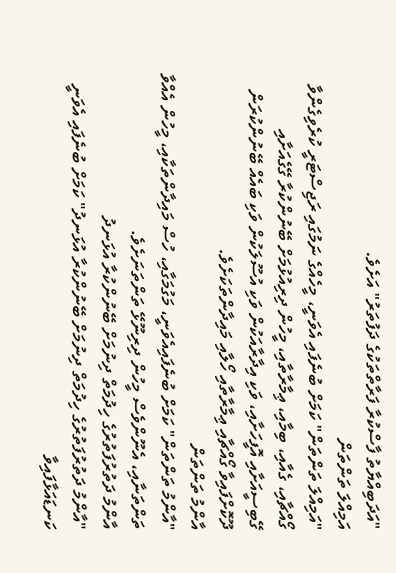"އަދަބިއްޔާތު ފާސްކުރާ ފަރާތްތަކުގެ ދަފުތަރު" އަށެވެ.
އަމިއްލަ ތަންތަން
"އަމިއްލަ ތަންތަން" ކަމަށް ބުނެފައި އެވަނީ، މީހެއްގެ ނަމުގައި ރަޖިސްޓަރީ ކުރެވިގެންވާ ގޯއްޗާއި، ގެއާއި، ބިމާއި، ޢިމާރާތާއި، މީހުން ދިރިއުޅުމަށް ބޭނުންކުރާ ގޭގެއަށާއި ގޭބިސީއަށާއި އޮފީހަށާއި، ވަކި އިދާރާއަކުން ވަކި އުސޫލަކުން ވަކި ބައެއް ބޭނުންކުރަން ދޫކޮށްފައިވާ ގޯއްޗާއި ޢިމާރާތާއި ހޯލާއި މައިދާންތަކަށެވެ.
އާންމު ތަންތަން
"އާންމު ތަންތަން" ކަމަށް ބުނެފައިއެވަނީ، މަގުމަގާއި، ހުސް މައިދާންތަކާއި، މީހުން އެއްވާ ތަންތަނާއި، އެނޫންވެސް މީހުން ދިރިނޫޅޭ ތަންތަނަށެވެ.
އާންމު ދަތުރުފަތުރުގެ ހިދުމަތް ދިނުމަށް ބޭނުންކުރާ އުޅަނދު
"އާންމު ދަތުރުފަތުރުގެ ހިދުމަތް ދިނުމަށް ބޭނުންކުރާ އުޅަނދު" ކަމަށް ބުނެފައި އެވަނީ ކަނޑައަޅާފައިވާ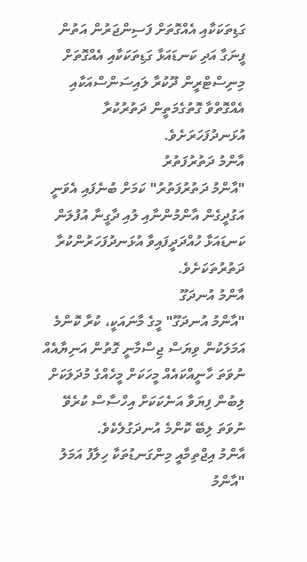ގަޑިތަކަކާއި އެއްގޮތަށް ފަސިންޖަރުން އަތުން ފީނަގާ އަދި ކަނޑައަޅާ ގަޑިތަކަކާއި އެއްގޮތަށް މިނިސްޓްރީން ދޫކުރާ ލައިސަންސްއަކާއި އެއްގޮތްވާ ގޮތުގެމަތީން ދަތުރުކުރާ އުޅަނދުފަހަރަށެވެ.
އާންމު ދަތުރުފަތުރު
"އާންމު ދަތުރުފަތުރު" ކަމަށް ބުނެފައި އެވަނީ އަގުދީގެން އާންމުންނާއި ލުއި ދާގީނާ އުފުލަން ކަނޑައަޅާ ހުއްދަދީފައިވާ އުޅަނދުފަހަރުންކުރާ ދަތުރުތަކަށެވެ.
އާންމު އުނދަގޫ
"އާންމު އުނދަގޫ" މީގެ މާނައަކީ، ކުރާ ކޮންމެ އަމަލަކުން ވިޔަސް ޖިސްމާނީ ގޮތުން އަނިޔާއެއް ނުވަތަ ހާނީއްކައެއް މީހަކަށް މީހެއްގެ މުދަލަކަށް ލިބުން ފިޔަވާ އަނެކަކަށް އިހްސާސް ކުރެވޭ ނުވަތަ ލިބޭ ކޮންމެ އުނދަގުލެކެވެ.
އާންމު އިޖްތިމާއީ މިންގަނޑުތަކާ ހިލާފު އަމަލު
"އާންމު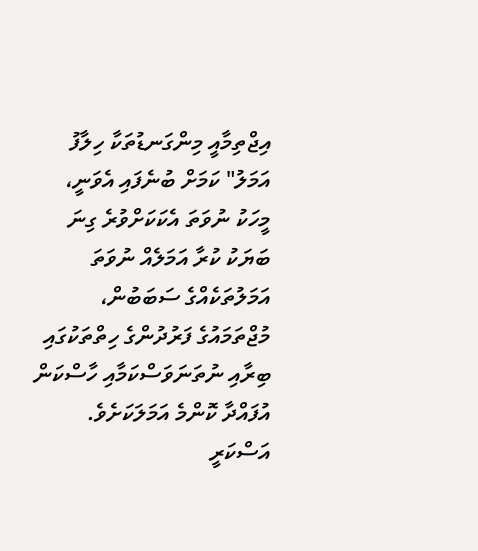އިޖްތިމާއީ މިންގަނޑުތަކާ ހިލާފު އަމަލު" ކަމަށް ބުނެފައި އެވަނީ، މީހަކު ނުވަތަ އެކަކަށްވުރެ ގިނަ ބަޔަކު ކުރާ އަމަލެއް ނުވަތަ އަމަލުތަކެއްގެ ސަބަބުން، މުޖްތަމައުގެ ފަރުދުންގެ ހިތްތަކުގައި ބިރާއި ނުތަނަވަސްކަމާއި ހާސްކަން އުފައްދާ ކޮންމެ އަމަލަކަށެވެ.
އަސްކަރީ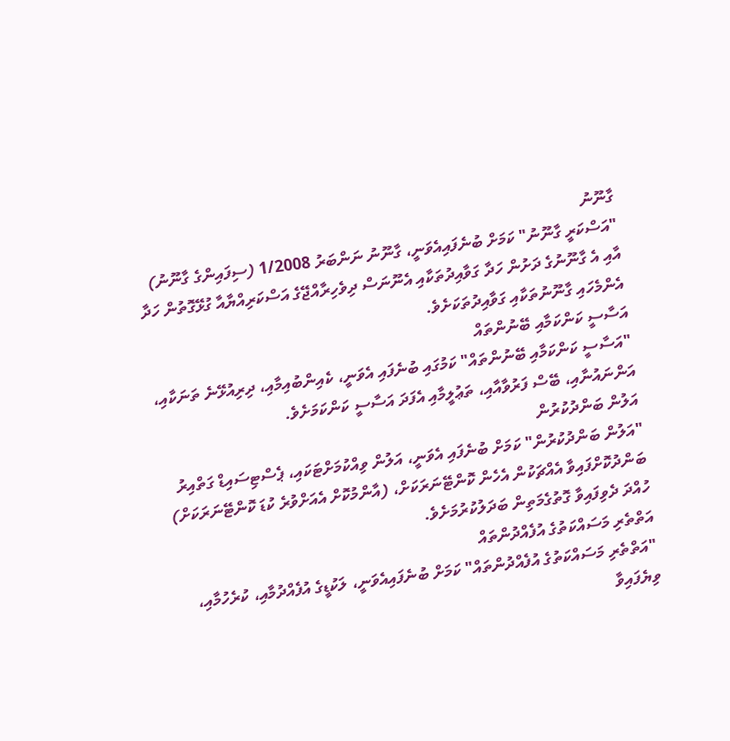ގާނޫނު
"އަސްކަރީ ގާނޫނު" ކަމަށް ބުނެފައިއެވަނީ، ގާނޫނު ނަންބަރު 1/2008 (ސިފައިންގެ ގާނޫނު) އާއި އެ ގާނޫނުގެ ދަށުން ހަދާ ގަވާއިދުތަކާއި އެނޫނަސް ދިވެހިރާއްޖޭގެ އަސްކަރިއްޔާއާ ގުޅޭގޮތުން ހަދާ އެންމެހައި ގާނޫނުތަކާއި ގަވާއިދުތަކަށެވެ.
އަސާސީ ކަންކަމާއި ބޭނުންތައް
"އަސާސީ ކަންކަމާއި ބޭނުންތައް" ކަމުގައި ބުނެފައި އެވަނީ، ކެއިންބުއިމާއި، ދިރިއުޅޭނެ ތަނަކާއި، އަންނައުނާއި، ބޭސް ފަރުވާއާއި، ތަޢުލީމާއި އެފަދަ އަސާސީ ކަންކަމަށެވެ.
އަލުން ބަންދުކުރުން
"އަލުން ބަންދުކުރުން" ކަމަށް ބުނެފައި އެވަނީ، އަލުން ވިއްކުމަށްޓަކައި، ޕެސްޓިސައިޑް ގަތްއިރު ބަންދުކޮށްފައިވާ އެއްޗަކުން އެހެން ކޮންޓޭނަރަކަށް، (އާންމުކޮށް އެއަށްވުރެ ކުޑަ ކޮންޓޭނަރަކަށް) ހުއްދަ ދެވިފައިވާ ގޮތުގެމަތިން ބަދަލުކުރުމަށެވެ.
އަތްތެރި މަސައްކަތުގެ އުފެއްދުންތައް
"އަތްތެރި މަސައްކަތުގެ އުފެއްދުންތައް" ކަމަށް ބުނެފައިއެވަނީ، ލަކުޑީގެ އުފެއްދުމާއި، ކުރެހުމާއި، ވިޔެފައިވާ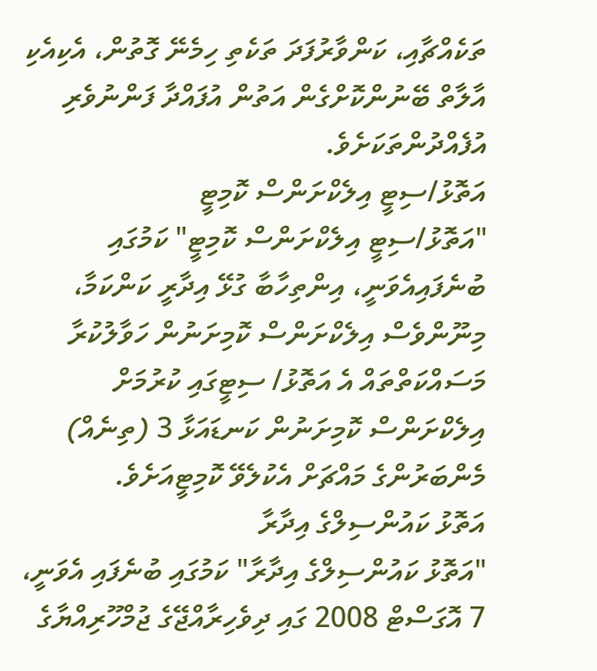ތަކެއްޗާއި، ކަންވާރުފަދަ ތަކެތި ހިމެނޭ ގޮތުން، އެކިއެކި އާލާތް ބޭނުންކޮށްގެން އަތުން އުފައްދާ ފަންނުވެރި އުފެއްދުންތަކަށެވެ.
އަތޮޅު/ސިޓީ އިލެކްށަންސް ކޮމިޓީ
"އަތޮޅު/ސިޓީ އިލެކްށަންސް ކޮމިޓީ" ކަމުގައި ބުނެފައިއެވަނީ، އިންތިހާބާ ގުޅޭ އިދާރީ ކަންކަމާ، މިނޫންވެސް އިލެކްށަންސް ކޮމިށަނުން ހަވާލުކުރާ މަސައްކަތްތައް އެ އަތޮޅު/ ސިޓީގައި ކުރުމަށް އިލެކްށަންސް ކޮމިށަނުން ކަނޑައަޅާ 3 (ތިނެއް) މެންބަރުންގެ މައްޗަށް އެކުލެވޭ ކޮމިޓީއަށެވެ.
އަތޮޅު ކައުންސިލްގެ އިދާރާ
"އަތޮޅު ކައުންސިލްގެ އިދާރާ" ކަމުގައި ބުނެފައި އެވަނީ، 7 އޮގަސްޓް 2008 ގައި ދިވެހިރާއްޖޭގެ ޖުމްހޫރިއްޔާގެ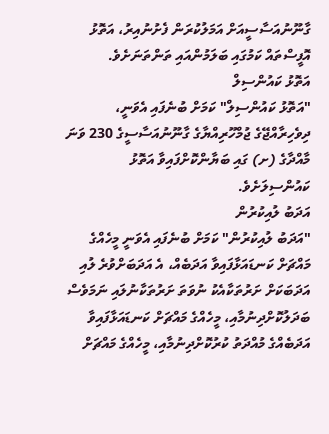ގާނޫނުއަސާސީއަށް އަމަލުކުރަން ފެށުނުއިރު، އަތޮޅު އޮފީސްތައް ކަމުގައި ބަލަމުންއައި ތަންތަނަށެވެ.
އަތޮޅު ކައުންސިލް
"އަތޮޅު ކައުންސިލް" ކަމަށް ބުނެފައި އެވަނީ، ދިވެހިރާއްޖޭގެ ޖުމްހޫރިއްޔާގެ ގާނޫނުއަސާސީގެ 230 ވަނަ މާއްދާގެ (ށ) ގައި ބަޔާންކޮށްފައިވާ އަތޮޅު ކައުންސިލަށެވެ.
އަދަބު ލުއިކުރުން
"އަދަބު ލުއިކުރުން" ކަމަށް ބުނެފައި އެވަނީ މީހެއްގެ މައްޗަށް ކަނޑައަޅާފައިވާ އަދަބެއް، އެ އަދަބަށްވުރެ ލުއި އަދަބަކަށް ށަރުތަކާއެކު ނުވަތަ ށަރުތަކާނުލައި ނަމަވެސް ބަދަލުކޮށްދިނުމާއި، މީހެއްގެ މައްޗަށް ކަނޑައަޅާފައިވާ އަދަބެއްގެ މުއްދަތު ކުރުކޮށްދިނުމާއި، މީހެއްގެ މައްޗަށް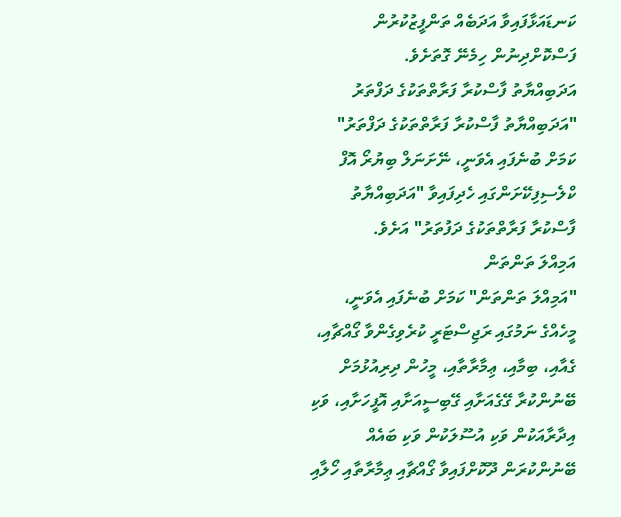ކަނޑައަޅާފައިވާ އަދަބެއް ތަންފީޒުކުރުން ފަސްކޮށްދިނުން ހިމެނޭ ގޮތަށެވެ.
އަދަބިއްޔާތު ފާސްކުރާ ފަރާތްތަކުގެ ދަފްތަރު
"އަދަބިއްޔާތު ފާސްކުރާ ފަރާތްތަކުގެ ދަފްތަރު" ކަމަށް ބުނެފައި އެވަނީ، ނޭށަނަލް ބިޔުރޯ އޮފް ކްލެސިފިކޭށަންގައި ހެދިފައިވާ "އަދަބިއްޔާތު ފާސްކުރާ ފަރާތްތަކުގެ ދަފުތަރު" އަށެވެ.
އަމިއްލަ ތަންތަން
"އަމިއްލަ ތަންތަން" ކަމަށް ބުނެފައި އެވަނީ، މީހެއްގެ ނަމުގައި ރަޖިސްޓަރީ ކުރެވިގެންވާ ގޯއްޗާއި، ގެއާއި، ބިމާއި، ޢިމާރާތާއި، މީހުން ދިރިއުޅުމަށް ބޭނުންކުރާ ގޭގެއަށާއި ގޭބިސީއަށާއި އޮފީހަށާއި، ވަކި އިދާރާއަކުން ވަކި އުސޫލަކުން ވަކި ބައެއް ބޭނުންކުރަން ދޫކޮށްފައިވާ ގޯއްޗާއި ޢިމާރާތާއި ހޯލާއި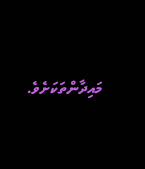މައިދާންތަކަށެވެ.